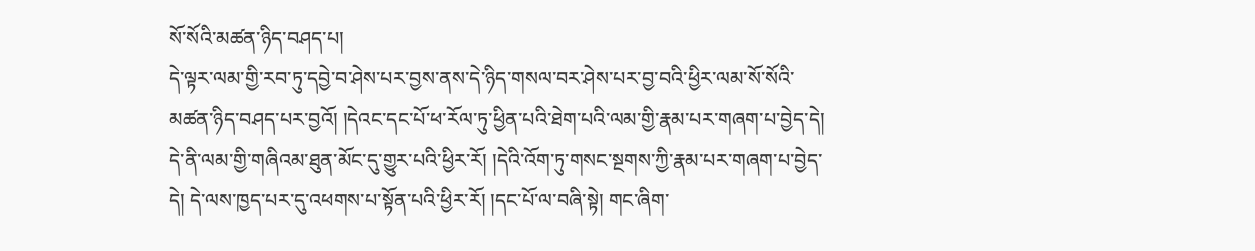སོ་སོའི་མཚན་ཉིད་བཤད་པ།
དེ་ལྟར་ལམ་གྱི་རབ་ཏུ་དབྱེ་བ་ཤེས་པར་བྱས་ནས་དེ་ཉིད་གསལ་བར་ཤེས་པར་བྱ་བའི་ཕྱིར་ལམ་སོ་སོའི་མཚན་ཉིད་བཤད་པར་བྱའོ། །དེའང་དང་པོ་ཕ་རོལ་ཏུ་ཕྱིན་པའི་ཐེག་པའི་ལམ་གྱི་རྣམ་པར་གཞག་པ་བྱེད་དེ། དེ་ནི་ལམ་གྱི་གཞིའམ་ཐུན་མོང་དུ་གྱུར་པའི་ཕྱིར་རོ། །དེའི་འོག་ཏུ་གསང་སྔགས་ཀྱི་རྣམ་པར་གཞག་པ་བྱེད་དེ། དེ་ལས་ཁྱད་པར་དུ་འཕགས་པ་སྟོན་པའི་ཕྱིར་རོ། །དང་པོ་ལ་བཞི་སྟེ། གང་ཞིག་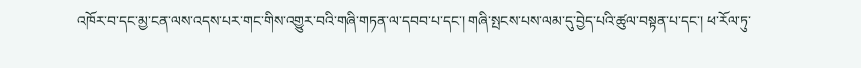འཁོར་བ་དང་མྱ་ངན་ལས་འདས་པར་གང་གིས་འགྱུར་བའི་གཞི་གཏན་ལ་དབབ་པ་དང་། གཞི་སྤངས་པས་ལམ་དུ་བྱེད་པའི་ཚུལ་བསྟན་པ་དང་། ཕ་རོལ་ཏུ་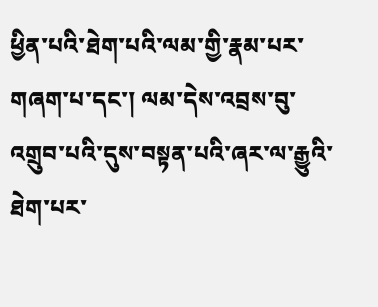ཕྱིན་པའི་ཐེག་པའི་ལམ་གྱི་རྣམ་པར་གཞག་པ་དང་། ལམ་དེས་འབྲས་བུ་འགྲུབ་པའི་དུས་བསྟན་པའི་ཞར་ལ་རྒྱུའི་ཐེག་པར་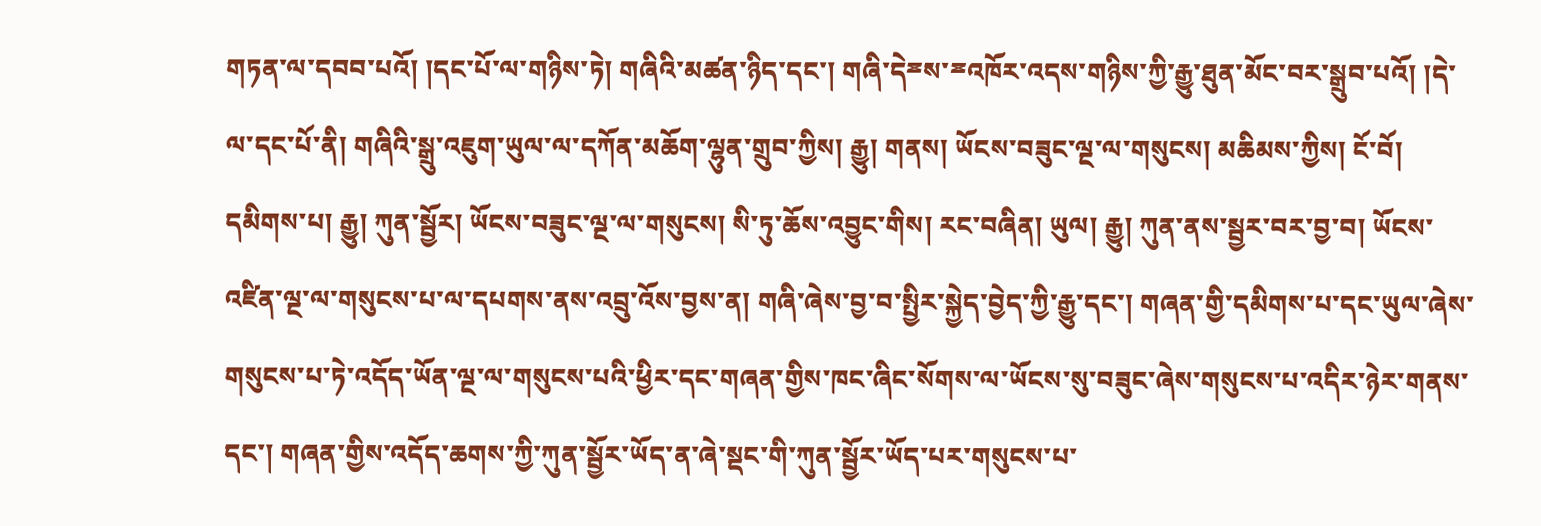གཏན་ལ་དབབ་པའོ། །དང་པོ་ལ་གཉིས་ཏེ། གཞིའི་མཚན་ཉིད་དང་། གཞི་དེྈས་ྈའཁོར་འདས་གཉིས་ཀྱི་རྒྱུ་ཐུན་མོང་བར་སྒྲུབ་པའོ། །དེ་ལ་དང་པོ་ནི། གཞིའི་སྒྲུ་འཇུག་ཡུལ་ལ་དཀོན་མཆོག་ལྷུན་གྲུབ་ཀྱིས། རྒྱུ། གནས། ཡོངས་བཟུང་ལྔ་ལ་གསུངས། མཆིམས་ཀྱིས། ངོ་བོ། དམིགས་པ། རྒྱུ། ཀུན་སྦྱོར། ཡོངས་བཟུང་ལྔ་ལ་གསུངས། སི་ཏུ་ཆོས་འབྱུང་གིས། རང་བཞིན། ཡུལ། རྒྱུ། ཀུན་ནས་སྦྱར་བར་བྱ་བ། ཡོངས་འཛིན་ལྔ་ལ་གསུངས་པ་ལ་དཔགས་ནས་འབྲུ་འོས་བྱས་ན། གཞི་ཞེས་བྱ་བ་སྤྱིར་སྐྱེད་བྱེད་ཀྱི་རྒྱུ་དང་། གཞན་གྱི་དམིགས་པ་དང་ཡུལ་ཞེས་གསུངས་པ་ཏེ་འདོད་ཡོན་ལྔ་ལ་གསུངས་པའི་ཕྱིར་དང་གཞན་གྱིས་ཁང་ཞིང་སོགས་ལ་ཡོངས་སུ་བཟུང་ཞེས་གསུངས་པ་འདིར་ཉེར་གནས་དང་། གཞན་གྱིས་འདོད་ཆགས་ཀྱི་ཀུན་སྦྱོར་ཡོད་ན་ཞེ་སྡང་གི་ཀུན་སྦྱོར་ཡོད་པར་གསུངས་པ་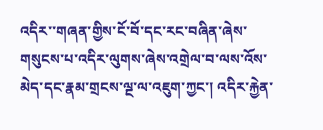འདིར་་གཞན་གྱིས་ངོ་བོ་དང་རང་བཞིན་ཞེས་གསུངས་པ་འདིར་ལུགས་ཞེས་འགྲེལ་བ་ལས་འོས་མེད་དང་རྣམ་གྲངས་ལྔ་ལ་འཇུག་ཀྱང་། འདིར་རྐྱེན་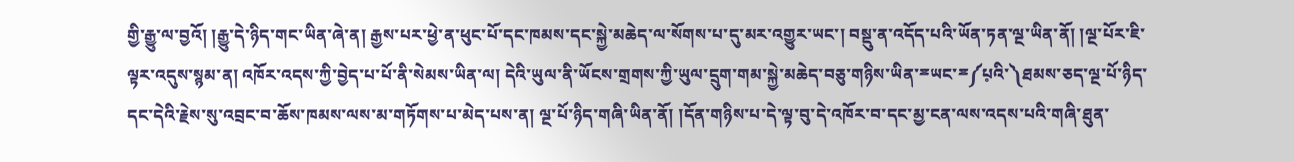གྱི་རྒྱུ་ལ་བྱའོ། །རྒྱུ་དེ་ཉིད་གང་ཡིན་ཞེ་ན། རྒྱས་པར་ཕྱེ་ན་ཕུང་པོ་དང་ཁམས་དང་སྐྱེ་མཆེད་ལ་སོགས་པ་དུ་མར་འགྱུར་ཡང་། བསྡུ་ན་འདོད་པའི་ཡོན་ཏན་ལྔ་ཡིན་ནོ། །ལྔ་པོར་ཇི་ལྟར་འདུས་སྙམ་ན། འཁོར་འདས་ཀྱི་བྱེད་པ་པོ་ནི་སེམས་ཡིན་ལ། དེའི་ཡུལ་ནི་ཡོངས་གྲགས་ཀྱི་ཡུལ་དྲུག་གམ་སྐྱེ་མཆེད་བཅུ་གཉིས་ཡིན་ྈཡང་ྈ༼པ༷འི་༽ཐམས་ཅད་ལྔ་པོ་ཉིད་དང་དེའི་རྗེས་སུ་འབྲང་བ་ཆོས་ཁམས་ལས་མ་གཏོགས་པ་མེད་པས་ན། ལྔ་པོ་ཉིད་གཞི་ཡིན་ནོ། །དོན་གཉིས་པ་དེ་ལྟ་བུ་དེ་འཁོར་བ་དང་མྱ་ངན་ལས་འདས་པའི་གཞི་ཐུན་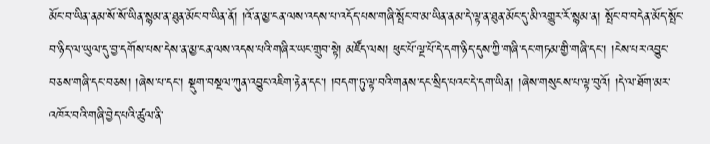མོང་བ་ཡིན་ནམ་སོ་སོ་ཡིན་སྙམ་ན་ཐུན་མོང་བ་ཡིན་ནོ། །འོ་ན་མྱ་ངན་ལས་འདས་པ་འདོད་པས་གཞི་སྤོང་བ་མ་ཡིན་ནམ་དེ་ལྟ་ན་ཐུན་མོང་དུ་མི་འགྱུར་རོ་སྙམ་ན། སྤོང་བ་བདེན་མོད་སྤོང་བ་ཉིད་ལ་ཡུལ་དུ་བྱ་དགོས་པས་དེས་ན་མྱ་ངན་ལས་འདས་པའི་གཞིར་ཡང་གྲུབ་སྟེ། མཛོད་ལས། ཕུང་པོ་ལྔ་པོ་དེ་དག་ཉིད་དུས་ཀྱི་གཞི་དང་གཏམ་གྱི་གཞི་དང་། །ངེས་པར་འབྱུང་བཅས་གཞི་དང་བཅས། །ཞེས་པ་དང་། སྡུག་བསྔལ་ཀུན་འབྱུང་འཇིག་རྟེན་དང་། །བདག་ཏུ་ལྟ་བའི་གནས་དང་སྲིད་པའང་དེ་དག་ཡིན། །ཞེས་གསུངས་པ་ལྟ་བུའོ། །དེ་ལ་ཐོག་མར་འཁོར་བའི་གཞི་བྱེད་པའི་ཚུལ་ནི་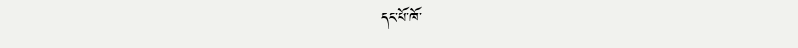དང་པོ་ཁོ་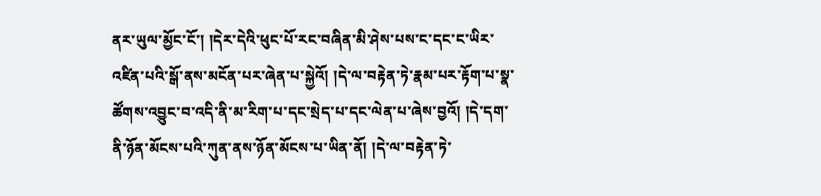ནར་ཡུལ་མྱོང་ངོ་། །དེར་དེའི་ཕུང་པོ་རང་བཞིན་མི་ཤེས་པས་ང་དང་ང་ཡིར་འཛིན་པའི་སྒོ་ནས་མངོན་པར་ཞེན་པ་སྐྱེའོ། །དེ་ལ་བརྟེན་ཏེ་རྣམ་པར་རྟོག་པ་སྣ་ཚོགས་འབྱུང་བ་འདི་ནི་མ་རིག་པ་དང་སྲེད་པ་དང་ལེན་པ་ཞེས་བྱའོ། །དེ་དག་ནི་ཉོན་མོངས་པའི་ཀུན་ནས་ཉོན་མོངས་པ་ཡིན་ནོ། །དེ་ལ་བརྟེན་ཏེ་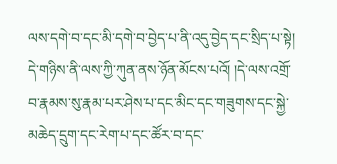ལས་དགེ་བ་དང་མི་དགེ་བ་བྱེད་པ་ནི་འདུ་བྱེད་དང་སྲིད་པ་སྟེ། དེ་གཉིས་ནི་ལས་ཀྱི་ཀུན་ནས་ཉོན་མོངས་པའོ། །དེ་ལས་འགྲོ་བ་རྣམས་སུ་རྣམ་པར་ཤེས་པ་དང་མིང་དང་གཟུགས་དང་སྐྱེ་མཆེད་དྲུག་དང་རེག་པ་དང་ཚོར་བ་དང་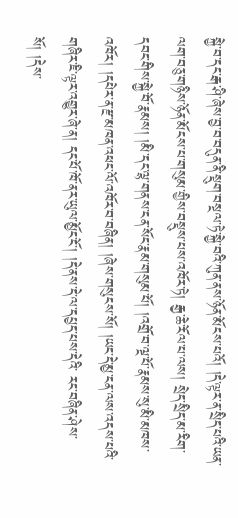སྐྱེ་བ་དང་རྒ་ཤི་ཞེས་བྱ་བ་བདུན་ནི་སྡུག་བསྔལ་ཏེ་སྐྱེ་བའི་ཀུན་ནས་ཉོན་མོངས་པའོ། །དེ་ལྟར་ན་སྲིད་པའི་ཡན་ལག་བཅུ་གཉིས་ཉོན་མོངས་པ་གསུམ་གྱིས་བསྡུས་པས་འཁོར་ཏེ། རྒྱ་ཆེ་རོལ་པ་ལས། སྲེད་སྲིད་མ་རིག་དབང་གིས་སྐྱེ་བོ་རྣམས། །མི་དང་ལྷ་གནས་ངན་སོང་རྣམ་གསུམ་པོ། །འགྲོ་བ་ལྔ་པོ་རྣམས་སུ་མི་མཁས་འཁོར། །དཔེར་ན་རྫ་མཁན་འཕང་ལོ་འཁོར་བ་བཞིན། །ཞེས་གསུངས་སོ། །ཡང་དེ་མྱ་ངན་ལས་འདས་པའི་གཞིར་ཇི་ལྟར་འགྱུར་ཞེ་ན། དང་པོ་ཁོ་ནར་ཡུལ་མྱོང་ངོ་། །དེ་ནས་དེ་ལ་དཔྱད་པས་དེའི་ རང་བཞིན་ཤེས་སོ། །དེས་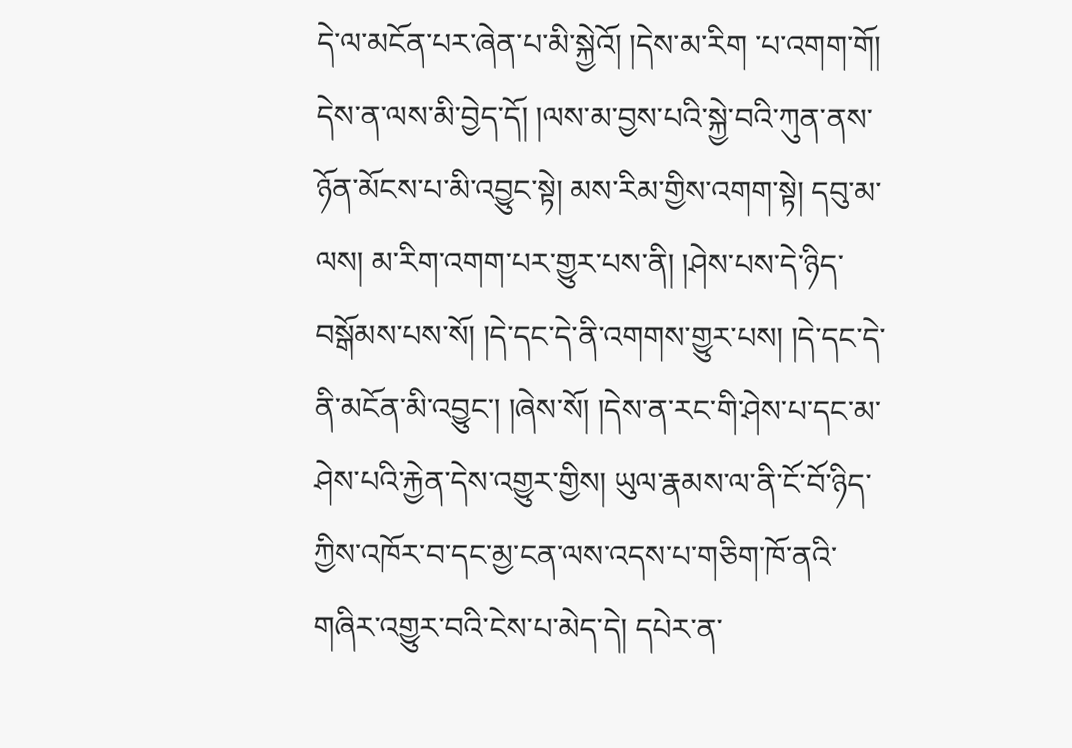དེ་ལ་མངོན་པར་ཞེན་པ་མི་སྐྱེའོ། །དེས་མ་རིག ་པ་འགག་གོ། དེས་ན་ལས་མི་བྱེད་དོ། །ལས་མ་བྱས་པའི་སྐྱེ་བའི་ཀུན་ནས་ཉོན་མོངས་པ་མི་འབྱུང་སྟེ། མས་རིམ་གྱིས་འགག་སྟེ། དབུ་མ་ལས། མ་རིག་འགག་པར་གྱུར་པས་ནི། །ཤེས་པས་དེ་ཉིད་བསྒོམས་པས་སོ། །དེ་དང་དེ་ནི་འགགས་གྱུར་པས། །དེ་དང་དེ་ནི་མངོན་མི་འབྱུང་། །ཞེས་སོ། །དེས་ན་རང་གི་ཤེས་པ་དང་མ་ཤེས་པའི་རྐྱེན་དེས་འགྱུར་གྱིས། ཡུལ་རྣམས་ལ་ནི་ངོ་བོ་ཉིད་ཀྱིས་འཁོར་བ་དང་མྱ་ངན་ལས་འདས་པ་གཅིག་ཁོ་ནའི་གཞིར་འགྱུར་བའི་ངེས་པ་མེད་དེ། དཔེར་ན་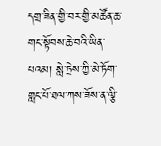དགྲ་ཟིན་གྱི་བར་གྱི་མཚོན་ཆ་གང་སྟོབས་ཆེ་བའི་ཡིན་པའམ། སླེ་ཏྲེས་ཀྱི་མེ་ཏོག་གླང་པོ་ཐལ་ཀས་ཟོས་ན་ལྕི་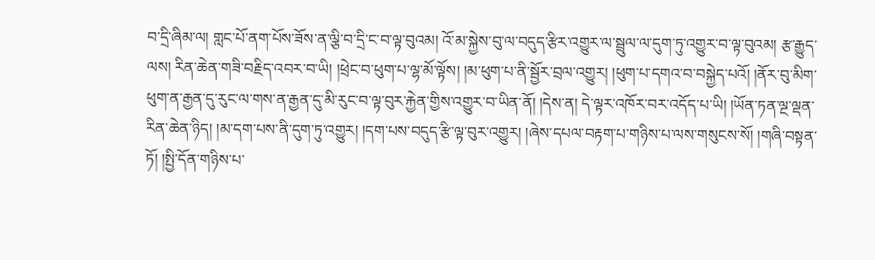བ་དྲི་ཞིམ་ལ། གླང་པོ་ནག་པོས་ཟོས་ན་ལྕི་བ་དྲི་ང་བ་ལྟ་བུའམ། འོ་མ་སྐྱེས་བུ་ལ་བདུད་རྩིར་འགྱུར་ལ་སྦྲུལ་ལ་དུག་ཏུ་འགྱུར་བ་ལྟ་བུའམ། རྩ་རྒྱུད་ལས། རིན་ཆེན་གཟི་བརྗིད་འབར་བ་ཡི། །ཕྲེང་བ་ཕུག་པ་ལྷ་མོ་ལྟོས། །མ་ཕུག་པ་ནི་སྦྱོར་བྲལ་འགྱུར། །ཕུག་པ་དགའ་བ་བསྐྱེད་པའོ། །ནོར་བུ་མིག་ཕུག་ན་རྒྱན་དུ་རུང་ལ་གས་ན་རྒྱན་དུ་མི་རུང་བ་ལྟ་བུར་རྐྱེན་གྱིས་འགྱུར་བ་ཡིན་ནོ། །དེས་ན། དེ་ལྟར་འཁོར་བར་འདོད་པ་ཡི། །ཡོན་ཏན་ལྔ་ལྡན་རིན་ཆེན་ཉིད། །མ་དག་པས་ནི་དུག་ཏུ་འགྱུར། །དག་པས་བདུད་རྩི་ལྟ་བུར་འགྱུར། །ཞེས་དཔལ་བརྟག་པ་གཉིས་པ་ལས་གསུངས་སོ། །གཞི་བསྟན་ཏོ། །སྤྱི་དོན་གཉིས་པ་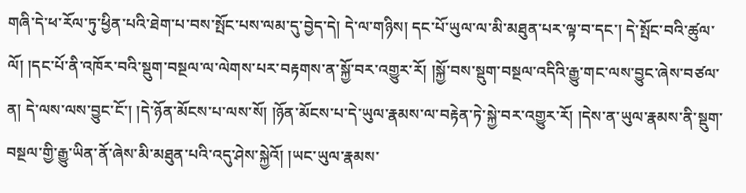གཞི་དེ་ཕ་རོལ་ཏུ་ཕྱིན་པའི་ཐེག་པ་བས་སྤོང་པས་ལམ་དུ་བྱེད་དེ། དེ་ལ་གཉིས། དང་པོ་ཡུལ་ལ་མི་མཐུན་པར་ལྟ་བ་དང་། དེ་སྤོང་བའི་ཚུལ་ལོ། །དང་པོ་ནི་འཁོར་བའི་སྡུག་བསྔལ་ལ་ལེགས་པར་བརྟགས་ན་སྐྱོ་བར་འགྱུར་རོ། །སྐྱོ་བས་སྡུག་བསྔལ་འདིའི་རྒྱུ་གང་ལས་བྱུང་ཞེས་བཙལ་ན། དེ་ལས་ལས་བྱུང་ངོ་། །དེ་ཉོན་མོངས་པ་ལས་སོ། །ཉོན་མོངས་པ་དེ་ཡུལ་རྣམས་ལ་བརྟེན་ཏེ་སྐྱེ་བར་འགྱུར་རོ། །དེས་ན་ཡུལ་རྣམས་ནི་སྡུག་བསྔལ་གྱི་རྒྱུ་ཡིན་ནོ་ཞེས་མི་མཐུན་པའི་འདུ་ཤེས་སྐྱེའོ། །ཡང་ཡུལ་རྣམས་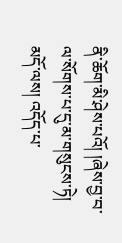ནི་ཆོག་མི་ཤེས་པའོ། །ཞེས་བྱ་བ་ལ་སོགས་པ་དུ་མ་གསུངས་ཏེ། མདོ་ལས། འདོད་པ་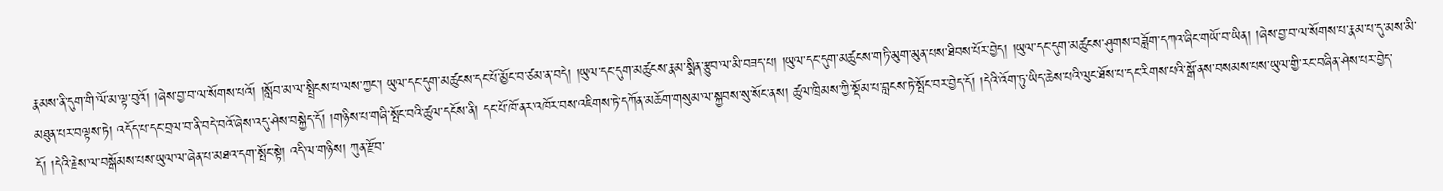རྣམས་ནི་དུག་གི་ལོ་མ་ལྟ་བུའོ། །ཞེས་བྱ་བ་ལ་སོགས་པའོ། །སློབ་མ་ལ་སྤྲིངས་པ་ལས་ཀྱང་། ཡུལ་དང་དུག་མཚུངས་དང་པོ་མྱོང་བ་ཙམ་ན་བདེ། །ཡུལ་དང་དུག་མཚུངས་རྣམ་སྨིན་རྩུབ་ལ་མི་བཟད་པ། །ཡུལ་དང་དུག་མཚུངས་གཏི་མུག་མུན་པས་ཐིབས་པོར་བྱེད། །ཡུལ་དང་དུག་མཚུངས་ཤུགས་བཟློག་དཀའ་ཞིང་གཡོ་བ་ཡིན། །ཞེས་བྱ་བ་ལ་སོགས་པ་རྣམ་པ་དུ་མས་མི་མཐུན་པར་བལྟས་ཏེ། འདོད་པ་དང་བྲལ་བ་ནི་བདེ་བའོ་ཞེས་འདུ་ཤེས་བསྐྱེད་དོ། །གཉིས་པ་གཞི་སྤོང་བའི་ཚུལ་དངོས་ནི། དང་པོ་ཁོ་ནར་འཁོར་བས་འཇིགས་ཏེ་དཀོན་མཆོག་གསུམ་ལ་སྐྱབས་སུ་སོང་ནས། ཚུལ་ཁྲིམས་ཀྱི་སྡོམ་པ་བླངས་ཏེ་སྤོང་བར་བྱེད་དོ། །དེའི་འོག་ཏུ་ཡིད་ཆེས་པའི་ལུང་ཐོས་པ་དང་རིགས་པའི་སྒོ་ནས་བསམས་པས་ཡུལ་གྱི་རང་བཞིན་ཤེས་པར་བྱེད་དོ། །དེའི་རྗེས་ལ་བསྒོམས་པས་ཡུལ་ལ་ཞེན་པ་མཐའ་དག་སྤོང་སྟེ། འདི་ལ་གཉིས། ཀུན་རྫོབ་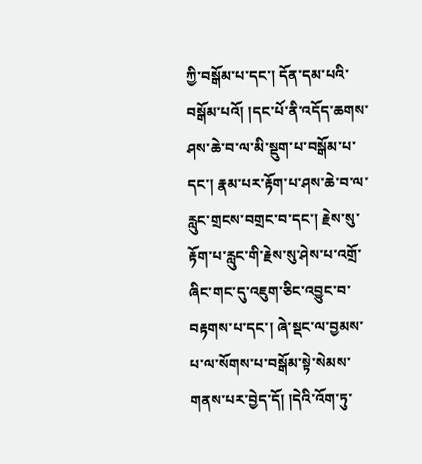ཀྱི་བསྒོམ་པ་དང་། དོན་དམ་པའི་བསྒོམ་པའོ། །དང་པོ་ནི་འདོད་ཆགས་ཤས་ཆེ་བ་ལ་མི་སྡུག་པ་བསྒོམ་པ་དང་། རྣམ་པར་རྟོག་པ་ཤས་ཆེ་བ་ལ་རླུང་གྲངས་བགྲང་བ་དང་། རྗེས་སུ་རྟོག་པ་རླུང་གི་རྗེས་སུ་ཤེས་པ་འགྲོ་ཞིང་གང་དུ་འཇུག་ཅིང་འབྱུང་བ་བརྟགས་པ་དང་། ཞེ་སྡང་ལ་བྱམས་པ་ལ་སོགས་པ་བསྒོམ་སྟེ་སེམས་གནས་པར་བྱེད་དོ། །དེའི་འོག་ཏུ་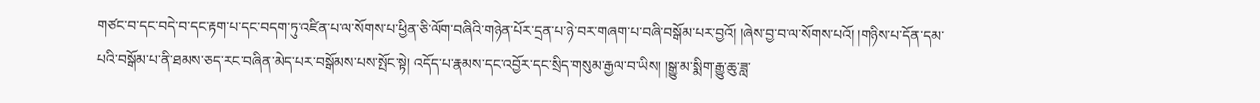གཙང་བ་དང་བདེ་བ་དང་རྟག་པ་དང་བདག་ཏུ་འཛིན་པ་ལ་སོགས་པ་ཕྱིན་ཅི་ལོག་བཞིའི་གཉེན་པོར་དྲན་པ་ཉེ་བར་གཞག་པ་བཞི་བསྒོམ་པར་བྱའོ། །ཞེས་བྱ་བ་ལ་སོགས་པའོ། །གཉིས་པ་དོན་དམ་པའི་བསྒོམ་པ་ནི་ཐམས་ཅད་རང་བཞིན་མེད་པར་བསྒོམས་པས་སྤོང་སྟེ། འདོད་པ་རྣམས་དང་འབྱོར་དང་སྲིད་གསུམ་རྒྱལ་བ་ཡིས། །སྒྱུ་མ་སྨིག་རྒྱུ་ཆུ་ཟླ་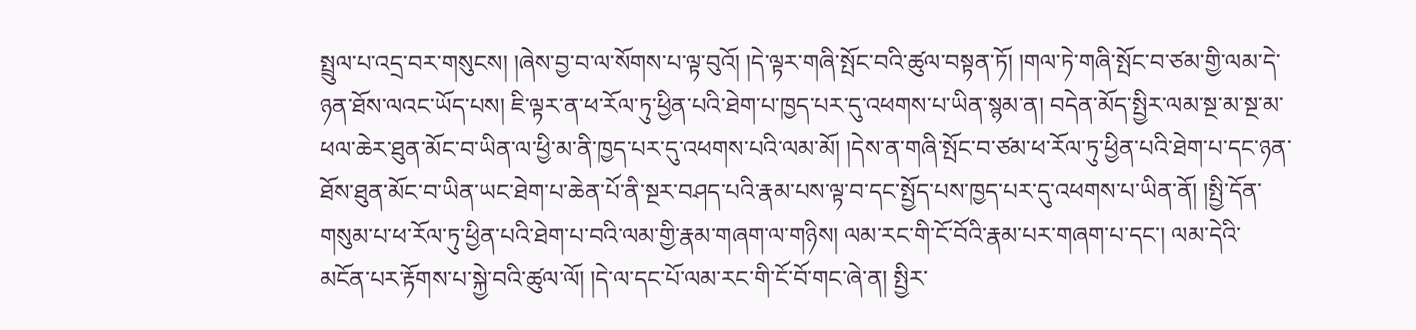སྤྲུལ་པ་འདྲ་བར་གསུངས། །ཞེས་བྱ་བ་ལ་སོགས་པ་ལྟ་བུའོ། །དེ་ལྟར་གཞི་སྤོང་བའི་ཚུལ་བསྟན་ཏོ། །གལ་ཏེ་གཞི་སྤོང་བ་ཙམ་གྱི་ལམ་དེ་ཉན་ཐོས་ལའང་ཡོད་པས། ཇི་ལྟར་ན་ཕ་རོལ་ཏུ་ཕྱིན་པའི་ཐེག་པ་ཁྱད་པར་དུ་འཕགས་པ་ཡིན་སྙམ་ན། བདེན་མོད་སྤྱིར་ལམ་སྔ་མ་སྔ་མ་ཕལ་ཆེར་ཐུན་མོང་བ་ཡིན་ལ་ཕྱི་མ་ནི་ཁྱད་པར་དུ་འཕགས་པའི་ལམ་མོ། །དེས་ན་གཞི་སྤོང་བ་ཙམ་ཕ་རོལ་ཏུ་ཕྱིན་པའི་ཐེག་པ་དང་ཉན་ཐོས་ཐུན་མོང་བ་ཡིན་ཡང་ཐེག་པ་ཆེན་པོ་ནི་སྔར་བཤད་པའི་རྣམ་པས་ལྟ་བ་དང་སྤྱོད་པས་ཁྱད་པར་དུ་འཕགས་པ་ཡིན་ནོ། །སྤྱི་དོན་གསུམ་པ་ཕ་རོལ་ཏུ་ཕྱིན་པའི་ཐེག་པ་བའི་ལམ་གྱི་རྣམ་གཞག་ལ་གཉིས། ལམ་རང་གི་ངོ་བོའི་རྣམ་པར་གཞག་པ་དང་། ལམ་དེའི་མངོན་པར་རྟོགས་པ་སྐྱེ་བའི་ཚུལ་ལོ། །དེ་ལ་དང་པོ་ལམ་རང་གི་ངོ་བོ་གང་ཞེ་ན། སྤྱིར་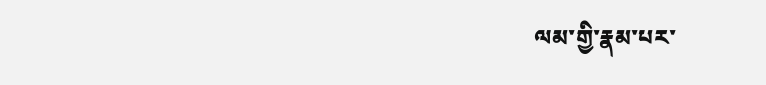ལམ་གྱི་རྣམ་པར་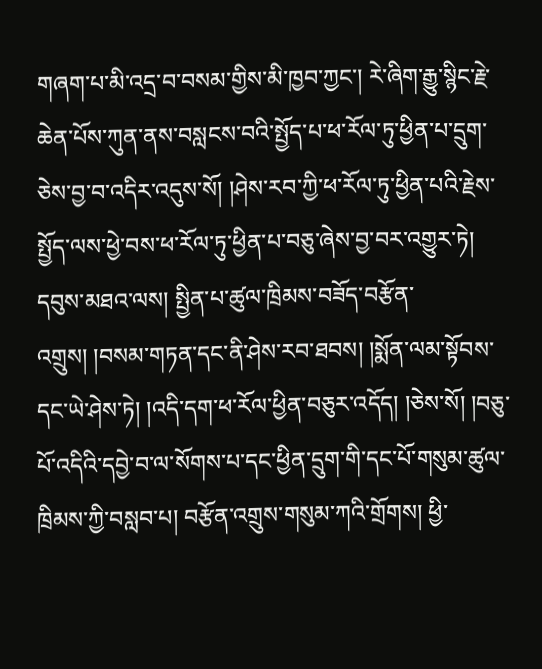གཞག་པ་མི་འདྲ་བ་བསམ་གྱིས་མི་ཁྱབ་ཀྱང་། རེ་ཞིག་རྒྱུ་སྙིང་རྗེ་ཆེན་པོས་ཀུན་ནས་བསླངས་བའི་སྤྱོད་པ་ཕ་རོལ་ཏུ་ཕྱིན་པ་དྲུག་ཅེས་བྱ་བ་འདིར་འདུས་སོ། །ཤེས་རབ་ཀྱི་ཕ་རོལ་ཏུ་ཕྱིན་པའི་རྗེས་སྤྱོད་ལས་ཕྱེ་བས་ཕ་རོལ་ཏུ་ཕྱིན་པ་བཅུ་ཞེས་བྱ་བར་འགྱུར་ཏེ། དབུས་མཐའ་ལས། སྤྱིན་པ་ཚུལ་ཁྲིམས་བཟོད་བརྩོན་འགྲུས། །བསམ་གཏན་དང་ནི་ཤེས་རབ་ཐབས། །སྨོན་ལམ་སྟོབས་དང་ཡེ་ཤེས་ཏེ། །འདི་དག་ཕ་རོལ་ཕྱིན་བཅུར་འདོད། །ཅེས་སོ། །བཅུ་པོ་འདིའི་དབྱེ་བ་ལ་སོགས་པ་དང་ཕྱིན་དྲུག་གི་དང་པོ་གསུམ་ཚུལ་ཁྲིམས་ཀྱི་བསླབ་པ། བརྩོན་འགྲུས་གསུམ་ཀའི་གྲོགས། ཕྱི་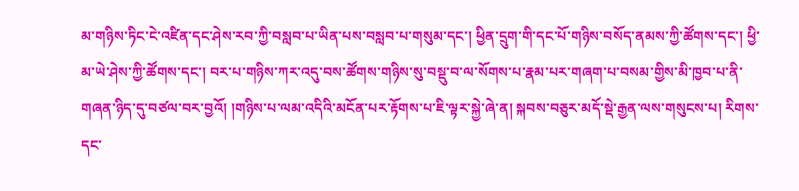མ་གཉིས་ཏིང་ངེ་འཛིན་དང་ཤེས་རབ་ཀྱི་བསླབ་པ་ཡིན་པས་བསླབ་པ་གསུམ་དང་། ཕྱིན་དྲུག་གི་དང་པོ་གཉིས་བསོད་ནམས་ཀྱི་ཚོགས་དང་། ཕྱི་མ་ཡེ་ཤེས་ཀྱི་ཚོགས་དང་། བར་པ་གཉིས་ཀར་འདུ་བས་ཚོགས་གཉིས་སུ་བསྡུ་བ་ལ་སོགས་པ་རྣམ་པར་གཞག་པ་བསམ་གྱིས་མི་ཁྱབ་པ་ནི་གཞན་ཉིད་དུ་བཙལ་བར་བྱའོ། །གཉིས་པ་ལམ་འདིའི་མངོན་པར་རྟོགས་པ་ཇི་ལྟར་སྐྱེ་ཞེ་ན། སྐབས་བཅུར་མདོ་སྡེ་རྒྱན་ལས་གསུངས་པ། རིགས་དང་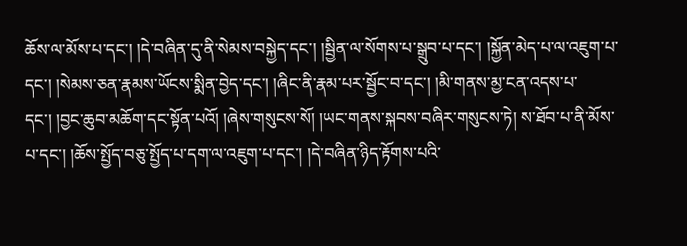ཆོས་ལ་མོས་པ་དང་། །དེ་བཞིན་དུ་ནི་སེམས་བསྐྱེད་དང་། །སྦྱིན་ལ་སོགས་པ་སྒྲུབ་པ་དང་། །སྐྱོན་མེད་པ་ལ་འཇུག་པ་དང་། །སེམས་ཅན་རྣམས་ཡོངས་སྨིན་བྱེད་དང་། །ཞིང་ནི་རྣམ་པར་སྦྱོང་བ་དང་། །མི་གནས་མྱ་ངན་འདས་པ་དང་། །བྱང་ཆུབ་མཆོག་དང་སྟོན་པའོ། །ཞེས་གསུངས་སོ། །ཡང་གནས་སྐབས་བཞིར་གསུངས་ཏེ། ས་ཐོབ་པ་ནི་མོས་པ་དང་། །ཆོས་སྤྱོད་བཅུ་སྤྱོད་པ་དག་ལ་འཇུག་པ་དང་། །དེ་བཞིན་ཉིད་རྟོགས་པའི་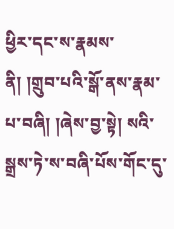ཕྱིར་དང་ས་རྣམས་ནི། །གྲུབ་པའི་སྒོ་ནས་རྣམ་པ་བཞི། །ཞེས་བྱ་སྟེ། སའི་སྒྲས་ཏེ་ས་བཞི་པོས་གོང་དུ་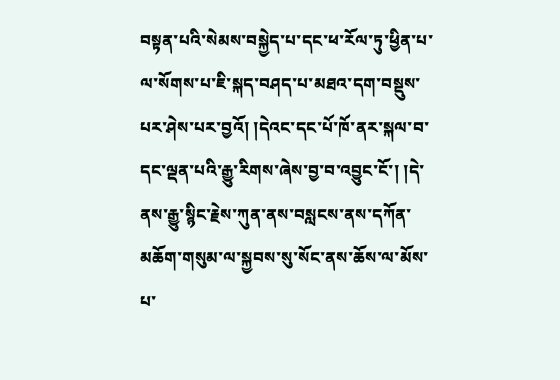བསྟན་པའི་སེམས་བསྐྱེད་པ་དང་ཕ་རོལ་ཏུ་ཕྱིན་པ་ལ་སོགས་པ་ཇི་སྐད་བཤད་པ་མཐའ་དག་བསྡུས་པར་ཤེས་པར་བྱའོ། །དེའང་དང་པོ་ཁོ་ནར་སྐལ་བ་དང་ལྡན་པའི་རྒྱུ་རིགས་ཞེས་བྱ་བ་འབྱུང་ངོ་། །དེ་ནས་རྒྱུ་སྙིང་རྗེས་ཀུན་ནས་བསླངས་ནས་དཀོན་མཆོག་གསུམ་ལ་སྐྱབས་སུ་སོང་ནས་ཆོས་ལ་མོས་པ་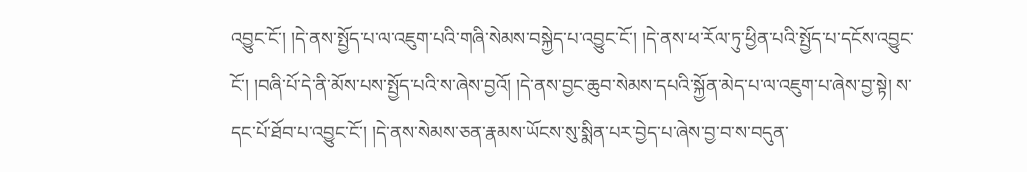འབྱུང་ངོ་། །དེ་ནས་སྤྱོད་པ་ལ་འཇུག་པའི་གཞི་སེམས་བསྐྱེད་པ་འབྱུང་ངོ་། །དེ་ནས་ཕ་རོལ་ཏུ་ཕྱིན་པའི་སྤྱོད་པ་དངོས་འབྱུང་ངོ་། །བཞི་པོ་དེ་ནི་མོས་པས་སྤྱོད་པའི་ས་ཞེས་བྱའོ། །དེ་ནས་བྱང་ཆུབ་སེམས་དཔའི་སྐྱོན་མེད་པ་ལ་འཇུག་པ་ཞེས་བྱ་སྟེ། ས་དང་པོ་ཐོབ་པ་འབྱུང་ངོ་། །དེ་ནས་སེམས་ཅན་རྣམས་ཡོངས་སུ་སྨིན་པར་བྱེད་པ་ཞེས་བྱ་བ་ས་བདུན་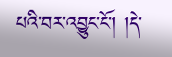པའི་བར་འབྱུང་ངོ་། །དེ་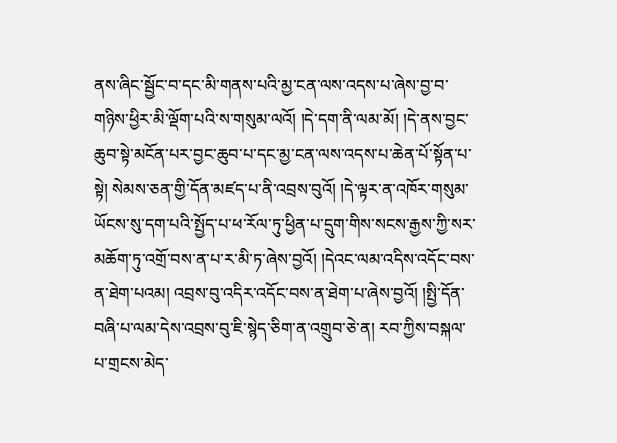ནས་ཞིང་སྦྱོང་བ་དང་མི་གནས་པའི་མྱ་ངན་ལས་འདས་པ་ཞེས་བྱ་བ་གཉིས་ཕྱིར་མི་ལྡོག་པའི་ས་གསུམ་ལའོ། །དེ་དག་ནི་ལམ་མོ། །དེ་ནས་བྱང་ཆུབ་སྟེ་མངོན་པར་བྱང་ཆུབ་པ་དང་མྱ་ངན་ལས་འདས་པ་ཆེན་པོ་སྟོན་པ་སྟེ། སེམས་ཅན་གྱི་དོན་མཛད་པ་ནི་འབྲས་བུའོ། །དེ་ལྟར་ན་འཁོར་གསུམ་ཡོངས་སུ་དག་པའི་སྤྱོད་པ་ཕ་རོལ་ཏུ་ཕྱིན་པ་དྲུག་གིས་སངས་རྒྱས་ཀྱི་སར་མཆོག་ཏུ་འགྲོ་བས་ན་པ་ར་མི་ཏ་ཞེས་བྱའོ། །དེའང་ལམ་འདིས་འདོང་བས་ན་ཐེག་པའམ། འབྲས་བུ་འདིར་འདོང་བས་ན་ཐེག་པ་ཞེས་བྱའོ། །སྤྱི་དོན་བཞི་པ་ལམ་དེས་འབྲས་བུ་ཇི་སྙེད་ཅིག་ན་འགྲུབ་ཅེ་ན། རབ་ཀྱིས་བསྐལ་པ་གྲངས་མེད་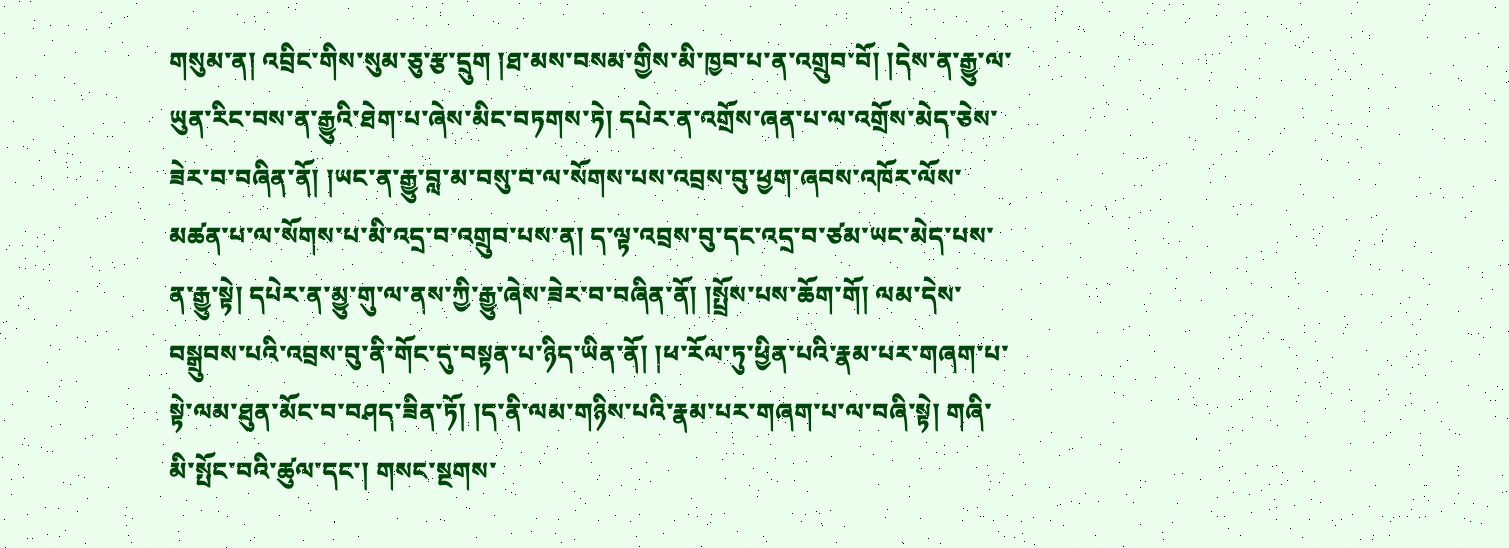གསུམ་ན། འབྲིང་གིས་སུམ་ཅུ་རྩ་དྲུག །ཐ་མས་བསམ་གྱིས་མི་ཁྱབ་པ་ན་འགྲུབ་བོ། །དེས་ན་རྒྱུ་ལ་ཡུན་རིང་བས་ན་རྒྱུའི་ཐེག་པ་ཞེས་མིང་བཏགས་ཏེ། དཔེར་ན་འགྲོས་ཞན་པ་ལ་འགྲོས་མེད་ཅེས་ཟེར་བ་བཞིན་ནོ། །ཡང་ན་རྒྱུ་བླ་མ་བསུ་བ་ལ་སོགས་པས་འབྲས་བུ་ཕྱག་ཞབས་འཁོར་ལོས་མཚན་པ་ལ་སོགས་པ་མི་འདྲ་བ་འགྲུབ་པས་ན། ད་ལྟ་འབྲས་བུ་དང་འདྲ་བ་ཙམ་ཡང་མེད་པས་ན་རྒྱུ་སྟེ། དཔེར་ན་མྱུ་གུ་ལ་ནས་ཀྱི་རྒྱུ་ཞེས་ཟེར་བ་བཞིན་ནོ། །སྤྲོས་པས་ཆོག་གོ། ལམ་དེས་བསྒྲུབས་པའི་འབྲས་བུ་ནི་གོང་དུ་བསྟན་པ་ཉིད་ཡིན་ནོ། །ཕ་རོལ་ཏུ་ཕྱིན་པའི་རྣམ་པར་གཞག་པ་སྟེ་ལམ་ཐུན་མོང་བ་བཤད་ཟིན་ཏོ། །ད་ནི་ལམ་གཉིས་པའི་རྣམ་པར་གཞག་པ་ལ་བཞི་སྟེ། གཞི་མི་སྤོང་བའི་ཚུལ་དང་། གསང་སྔགས་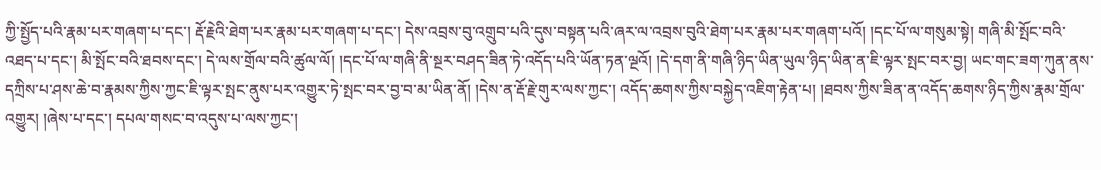ཀྱི་སྤྱོད་པའི་རྣམ་པར་གཞག་པ་དང་། རྡོ་རྗེའི་ཐེག་པར་རྣམ་པར་གཞག་པ་དང་། དེས་འབྲས་བུ་འགྲུབ་པའི་དུས་བསྟན་པའི་ཞར་ལ་འབྲས་བུའི་ཐེག་པར་རྣམ་པར་གཞག་པའོ། །དང་པོ་ལ་གསུམ་སྟེ། གཞི་མི་སྤོང་བའི་འཐད་པ་དང་། མི་སྤོང་བའི་ཐབས་དང་། དེ་ལས་གྲོལ་བའི་ཚུལ་ལོ། །དང་པོ་ལ་གཞི་ནི་སྔར་བཤད་ཟིན་ཏེ་འདོད་པའི་ཡོན་ཏན་ལྔའོ། །དེ་དག་ནི་གཞི་ཉིད་ཡིན་ཡུལ་ཉིད་ཡིན་ན་ཇི་ལྟར་སྤང་བར་བྱ། ཡང་གང་ཟག་ཀུན་ནས་དཀྲིས་པ་ཤས་ཆེ་བ་རྣམས་ཀྱིས་ཀྱང་ཇི་ལྟར་སྤང་ནུས་པར་འགྱུར་ཏེ་སྤང་བར་བྱ་བ་མ་ཡིན་ནོ། །དེས་ན་རྡོ་རྗེ་གུར་ལས་ཀྱང་། འདོད་ཆགས་ཀྱིས་བསྐྱེད་འཇིག་རྟེན་པ། །ཐབས་ཀྱིས་ཟིན་ན་འདོད་ཆགས་ཉིད་ཀྱིས་རྣམ་གྲོལ་འགྱུར། །ཞེས་པ་དང་། དཔལ་གསང་བ་འདུས་པ་ལས་ཀྱང་།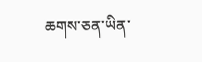ཆགས་ཅན་ཡིན་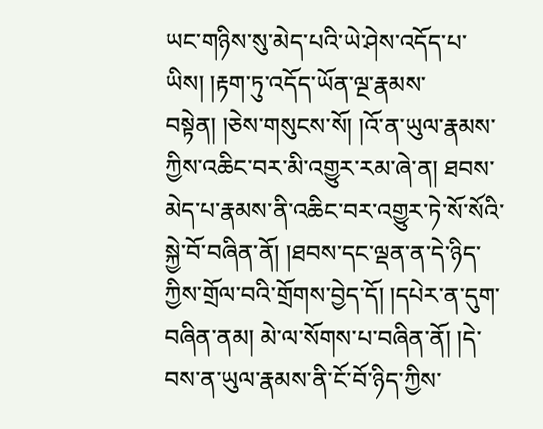ཡང་གཉིས་སུ་མེད་པའི་ཡེ་ཤེས་འདོད་པ་ཡིས། །རྟག་ཏུ་འདོད་ཡོན་ལྔ་རྣམས་བསྟེན། །ཅེས་གསུངས་སོ། །འོ་ན་ཡུལ་རྣམས་ཀྱིས་འཆིང་བར་མི་འགྱུར་རམ་ཞེ་ན། ཐབས་མེད་པ་རྣམས་ནི་འཆིང་བར་འགྱུར་ཏེ་སོ་སོའི་སྐྱེ་བོ་བཞིན་ནོ། །ཐབས་དང་ལྡན་ན་དེ་ཉིད་ཀྱིས་གྲོལ་བའི་གྲོགས་བྱེད་དོ། །དཔེར་ན་དུག་བཞིན་ནམ། མེ་ལ་སོགས་པ་བཞིན་ནོ། །དེ་བས་ན་ཡུལ་རྣམས་ནི་ངོ་བོ་ཉིད་ཀྱིས་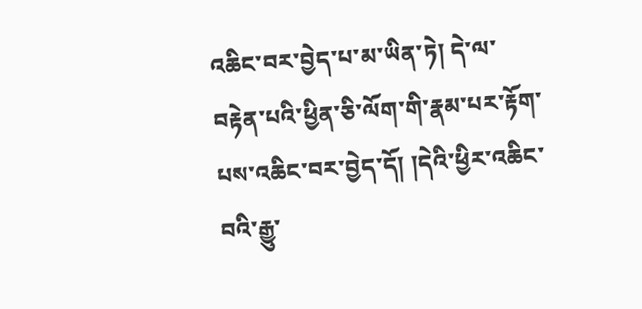འཆིང་བར་བྱེད་པ་མ་ཡིན་ཏེ། དེ་ལ་བརྟེན་པའི་ཕྱིན་ཅི་ལོག་གི་རྣམ་པར་རྟོག་པས་འཆིང་བར་བྱེད་དོ། །དེའི་ཕྱིར་འཆིང་བའི་རྒྱུ་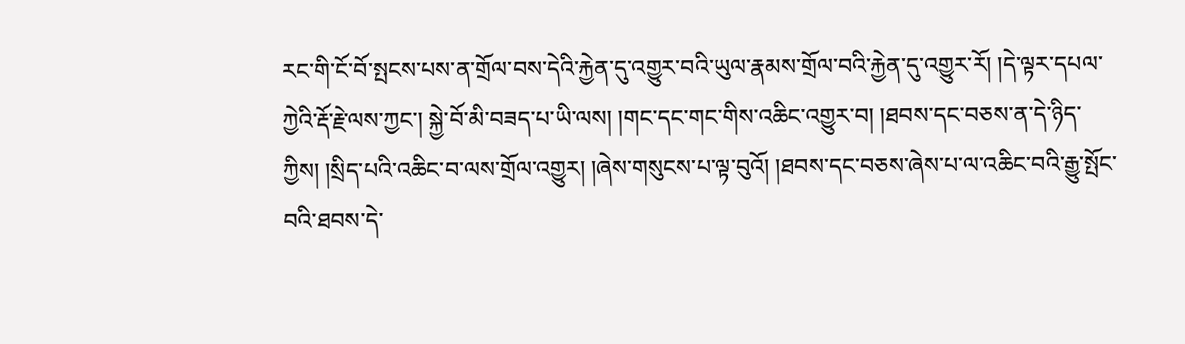རང་གི་ངོ་བོ་སྤངས་པས་ན་གྲོལ་བས་དེའི་རྐྱེན་དུ་འགྱུར་བའི་ཡུལ་རྣམས་གྲོལ་བའི་རྐྱེན་དུ་འགྱུར་རོ། །དེ་ལྟར་དཔལ་ཀྱེའི་རྡོ་རྗེ་ལས་ཀྱང་། སྐྱེ་བོ་མི་བཟད་པ་ཡི་ལས། །གང་དང་གང་གིས་འཆིང་འགྱུར་བ། །ཐབས་དང་བཅས་ན་དེ་ཉིད་ཀྱིས། །སྲིད་པའི་འཆིང་བ་ལས་གྲོལ་འགྱུར། །ཞེས་གསུངས་པ་ལྟ་བུའོ། །ཐབས་དང་བཅས་ཞེས་པ་ལ་འཆིང་བའི་རྒྱུ་སྤོང་བའི་ཐབས་དེ་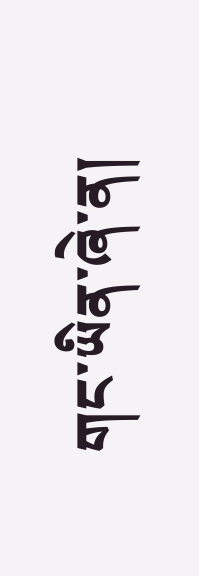གང་ཡིན་ཞེ་ན།